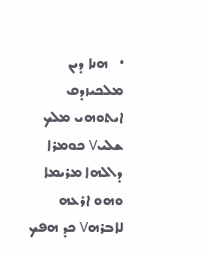•   ܗܢܐ ܕܝܢ ܡܠܟܝܙܕܩ ܐܝܬܘܗܝ ܡܠܟ ܫܠܝV ܟܘܡܪܐ ܕܐܠܗܐ ܡܪܝܡܐ ܘܗܘ ܐܪܥܗ ܠܐܒܪܗV ܟܕ ܗܦܟ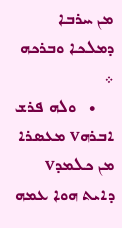ܡܢ ܚܪܒܐ ܕܡܠܟܐ ܘܒܪܟܗ ܀
    •   ܘܠܗ ܦܪܫ ܐܒܪܗV ܡܥܤܪܐ ܡܢ ܟܠܡܕV ܕܐܝܬ ܗܘܐ ܥܡܗ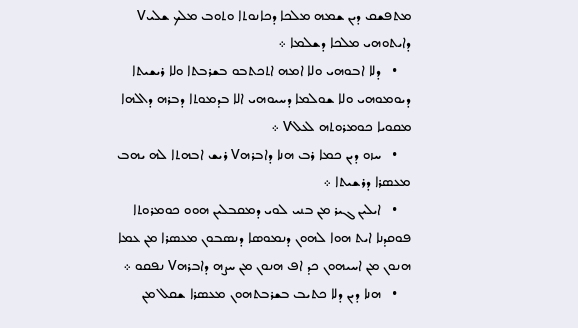ܡܬܦܫܩ ܕܝܢ ܫܡܗ ܡܠܟܐ ܕܟܐܢܘܬܐ ܘܬܘܒ ܡܠܟ ܫܠܝV ܕܐܝܬܘܗܝ ܡܠܟܐ ܕܫܠܡܐ ܀
    •   ܕܠܐ ܐܒܘܗܝ ܘܠܐ ܐܡܗ ܐܬܟܬܒܘ ܒܫܪܒܬܐ ܘܠܐ ܪܝܫܝܬܐ ܕܝܘܡܘܗܝ ܘܠܐ ܫܘܠܡܐ ܕܚܝܘܗܝ ܐܠܐ ܒܕܡܘܬܐ ܕܒܪܗ ܕܐܠܗܐ ܡܩܘܝܐ ܟܘܡܪܘܬܗ ܠܥܠV ܀
    •   ܚܙܘ ܕܝܢ ܟܡܐ ܪܒ ܗܢܐ ܕܐܒܪܗV ܪܝܫ ܐܒܗܬܐ ܠܗ ܝܗܒ ܡܥܤܪܐ ܕܪܫܝܬܐ ܀
    •   ܐܝܠܝܢ ܓܝܪ ܡܢ ܒܢܝ ܠܘܝ ܕܡܩܒܠܝܢ ܗܘܘ ܟܘܡܪܘܬܐ ܦܘܩܕܢܐ ܐܝܬ ܗܘܐ ܠܗܘܢ ܕܢܡܘܤܐ ܕܢܤܒܘܢ ܡܥܤܪܐ ܡܢ ܥܡܐ ܗܢܘܢ ܡܢ ܐܚܝܗܘܢ ܟܕ ܐܦ ܗܢܘܢ ܡܢ ܚܨܗ ܕܐܒܪܗV ܢܦܩܘ ܀
    •   ܗܢܐ ܕܝܢ ܕܠܐ ܟܬܝܒ ܒܫܪܒܬܗܘܢ ܡܥܤܪܐ ܫܩܠ ܡܢ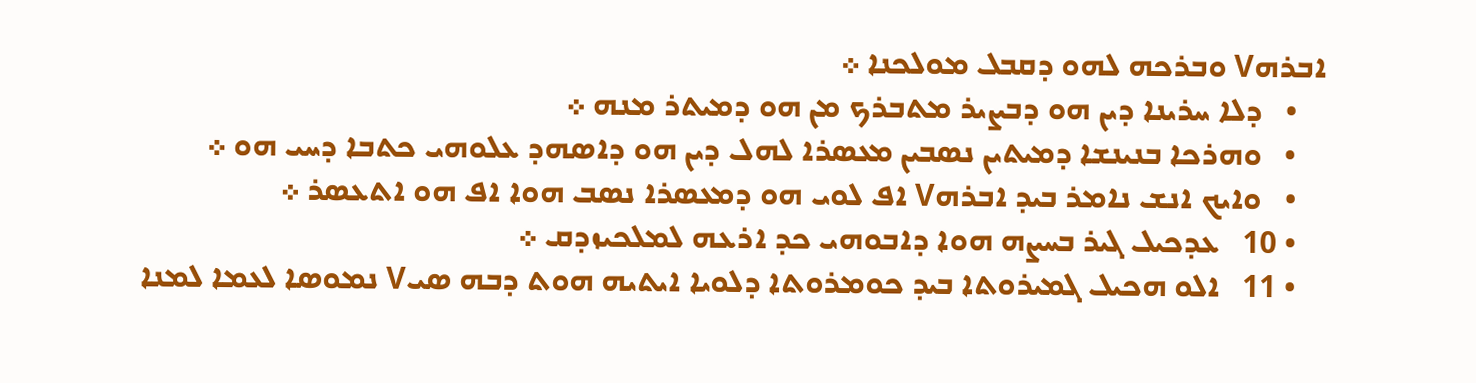ܐܒܪܗV ܘܒܪܟܗ ܠܗܘ ܕܩܒܠ ܡܘܠܟܢܐ ܀
    •   ܕܠܐ ܚܪܝܢܐ ܕܝܢ ܗܘ ܕܒܨܝܪ ܡܬܒܪܟ ܡܢ ܗܘ ܕܡܝܬܪ ܡܢܗ ܀
    •   ܘܗܪܟܐ ܒܢܝܢܫܐ ܕܡܝܬܝܢ ܢܤܒܝܢ ܡܥܤܪܐ ܠܗܠ ܕܝܢ ܗܘ ܕܐܤܗܕ ܥܠܘܗܝ ܟܬܒܐ ܕܚܝ ܗܘ ܀
    •   ܘܐܝܟ ܐܢܫ ܢܐܡܪ ܒܝܕ ܐܒܪܗV ܐܦ ܠܘܝ ܗܘ ܕܡܥܤܪܐ ܢܤܒ ܗܘܐ ܐܦ ܗܘ ܐܬܥܤܪ ܀
    • 10   ܥܕܟܝܠ ܓܝܪ ܒܚܨܗ ܗܘܐ ܕܐܒܘܗܝ ܟܕ ܐܪܥܗ ܠܡܠܟܝܙܕܩ ܀
    • 11   ܐܠܘ ܗܟܝܠ ܓܡܝܪܘܬܐ ܒܝܕ ܟܘܡܪܘܬܐ ܕܠܘܝܐ ܐܝܬܝܗ ܗܘܬ ܕܒܗ ܤܝV ܢܡܘܤܐ ܠܥܡܐ ܠܡܢܐ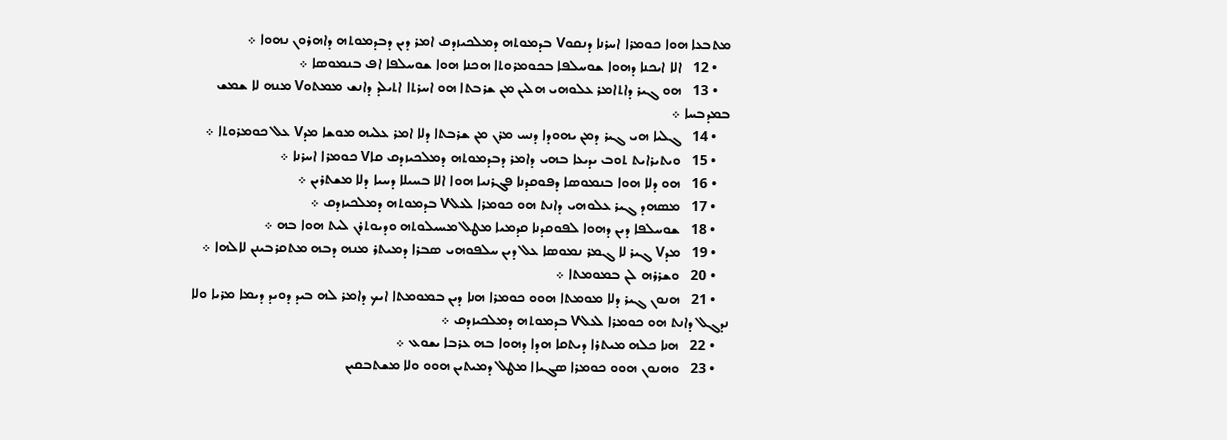ܡܬܒܥܐ ܗܘܐ ܟܘܡܪܐ ܐܚܪܢܐ ܕܢܩܘV ܒܕܡܘܬܗ ܕܡܠܟܝܙܕܩ ܐܡܪ ܕܝܢ ܕܒܕܡܘܬܗ ܕܐܗܪܘܢ ܢܗܘܐ ܀
    • 12   ܐܠܐ ܐܝܟܢܐ ܕܗܘܐ ܫܘܚܠܦܐ ܒܟܘܡܪܘܬܐ ܗܟܢܐ ܗܘܐ ܫܘܚܠܦܐ ܐܦ ܒܢܡܘܤܐ ܀
    • 13   ܗܘ ܓܝܪ ܕܐܬܐܡܪ ܥܠܘܗܝ ܗܠܝܢ ܡܢ ܫܪܒܬܐ ܗܘ ܐܚܪܬܐ ܐܬܝܠܕ ܕܐܢܫ ܡܡܬܘV ܡܢܗ ܠܐ ܫܡܫ ܒܡܕܒܚܐ ܀
    • 14   ܓܠܝܐ ܗܝ ܓܝܪ ܕܡܢ ܝܗܘܕܐ ܕܢܚ ܡܪܢ ܡܢ ܫܪܒܬܐ ܕܠܐ ܐܡܪ ܥܠܝܗ ܡܘܫܐ ܡܕV ܥܠ ܟܘܡܪܘܬܐ ܀
    • 15   ܘܝܬܝܪܐܝܬ ܬܘܒ ܝܕܝܥܐ ܒܗܝ ܕܐܡܪ ܕܒܕܡܘܬܗ ܕܡܠܟܝܙܕܩ ܩܐV ܟܘܡܪܐ ܐܚܪܢܐ ܀
    • 16   ܗܘ ܕܠܐ ܗܘܐ ܒܢܡܘܤܐ ܕܦܘܩܕܢܐ ܦܓܪܢܝܐ ܗܘܐ ܐܠܐ ܒܚܝܠܐ ܕܚܝܐ ܕܠܐ ܡܫܬܪܝܢ ܀
    • 17   ܡܤܗܕ ܓܝܪ ܥܠܘܗܝ ܕܐܢܬ ܗܘ ܟܘܡܪܐ ܠܥܠV ܒܕܡܘܬܗ ܕܡܠܟܝܙܕܩ ܀
    • 18   ܫܘܚܠܦܐ ܕܝܢ ܕܗܘܐ ܠܦܘܩܕܢܐ ܩܕܡܝܐ ܡܛܠ ܡܚܝܠܘܬܗ ܘܕܝܘܬܪܢ ܠܝܬ ܗܘܐ ܒܗ ܀
    • 19   ܡܕV ܓܝܪ ܠܐ ܓܡܪ ܢܡܘܤܐ ܥܠ ܕܝܢ ܚܠܦܘܗܝ ܤܒܪܐ ܕܡܝܬܪ ܡܢܗ ܕܒܗ ܡܬܩܪܒܝܢܢ ܠܐܠܗܐ ܀
    • 20   ܘܫܪܪܗ ܠܢ ܒܡܘܡܬܐ ܀
    • 21   ܗܢܘܢ ܓܝܪ ܕܠܐ ܡܘܡܬܐ ܗܘܘ ܟܘܡܪܐ ܗܢܐ ܕܝܢ ܒܡܘܡܬܐ ܐܝܟ ܕܐܡܪ ܠܗ ܒܝܕ ܕܘܝܕ ܕܝܡܐ ܡܪܝܐ ܘܠܐ ܢܕܓܠ ܕܐܢܬ ܗܘ ܟܘܡܪܐ ܠܥܠV ܒܕܡܘܬܗ ܕܡܠܟܝܙܕܩ ܀
    • 22   ܗܢܐ ܟܠܗ ܡܝܬܪܐ ܕܝܬܩܐ ܗܕܐ ܕܗܘܐ ܒܗ ܥܪܒܐ ܝܫܘܥ ܀
    • 23   ܘܗܢܘܢ ܗܘܘ ܟܘܡܪܐ ܤܓܝܐܐ ܡܛܠ ܕܡܝܬܝܢ ܗܘܘ ܘܠܐ ܡܫܬܒܩܝܢ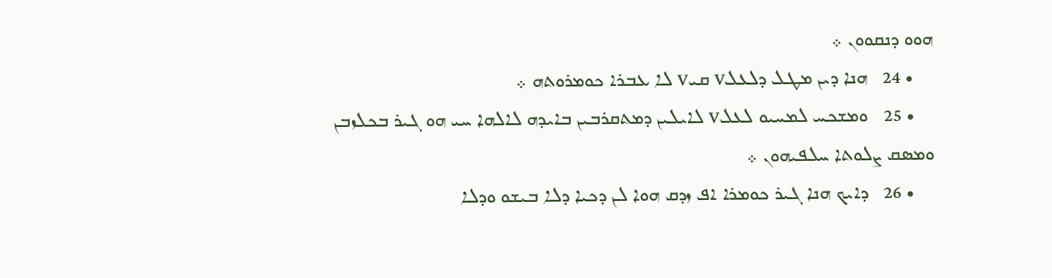ܗܘܘ ܕܢܩܘܘܢ ܀
    • 24   ܗܢܐ ܕܝܢ ܡܛܠ ܕܠܥܠV ܩܝV ܠܐ ܥܒܪܐ ܟܘܡܪܘܬܗ ܀
    • 25   ܘܡܫܟܚ ܠܡܚܝܘ ܠܥܠV ܠܐܝܠܝܢ ܕܡܬܩܪܒܝܢ ܒܐܝܕܗ ܠܐܠܗܐ ܚܝ ܗܘ ܓܝܪ ܒܟܠܙܒܢ ܘܡܤܩ ܨܠܘܬܐ ܚܠܦܝܗܘܢ ܀
    • 26   ܕܐܝܟ ܗܢܐ ܓܝܪ ܟܘܡܪܐ ܐܦ ܙܕܩ ܗܘܐ ܠܢ ܕܟܝܐ ܕܠܐ ܒܝܫܘ ܘܕܠܐ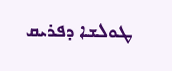ܛܘܠܫܐ ܕܦܪܝܩ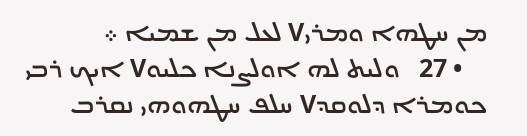ܡܢ ܚܛܗܐ ܘܡܪܝV ܠܥܠ ܡܢ ܫܡܝܐ ܀
    • 27   ܘܠܝܬ ܠܗ ܐܘܠܨܢܐ ܟܠܝܘV ܐܝܟ ܪܒܝ ܟܘܡܪܐ ܕܠܘܩܕV ܚܠܦ ܚܛܗܘܗܝ ܢܩܪܒ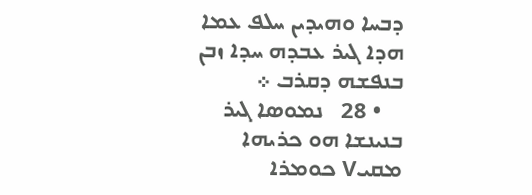ܕܒܚܐ ܘܗܝܕܝܢ ܚܠܦ ܥܡܐ ܗܕܐ ܓܝܪ ܥܒܕܗ ܚܕܐ ܙܒܢ ܒܢܦܫܗ ܕܩܪܒ ܀
    • 28   ܢܡܘܤܐ ܓܝܪ ܒܢܝܢܫܐ ܗܘ ܟܪܝܗܐ ܡܩܝV ܟܘܡܪܐ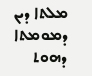ܡܠܬܐ ܕܝܢ ܕܡܘܡܬܐ ܕܗܘܬ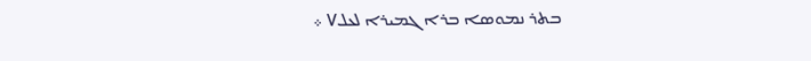ܒܬܪ ܢܡܘܤܐ ܒܪܐ ܓܡܝܪܐ ܠܥܠV ܀